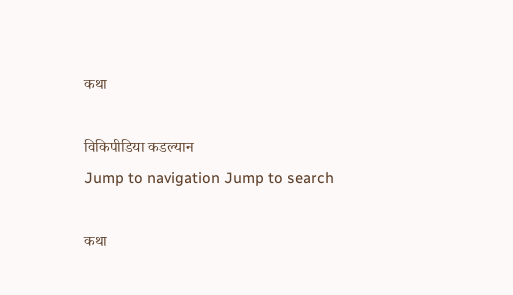कथा

विकिपीडिया कडल्यान
Jump to navigation Jump to search

कथा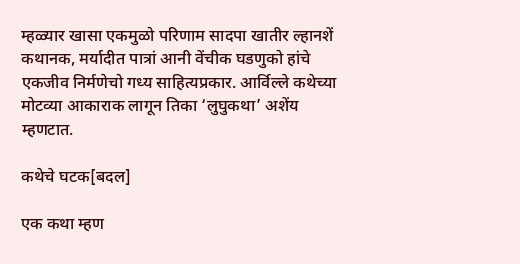म्हळ्यार खासा एकमुळो परिणाम सादपा खातीर ल्हानशें कथानक, मर्यादीत पात्रां आनी वेंचीक घडणुको हांचे एकजीव निर्मणेचो गध्य साहित्यप्रकार. आर्विल्ले कथेच्या मोटव्या आकाराक लागून तिका ‘लुघुकथा’ अशेंय म्हणटात.

कथेचे घटक[बदल]

एक कथा म्हण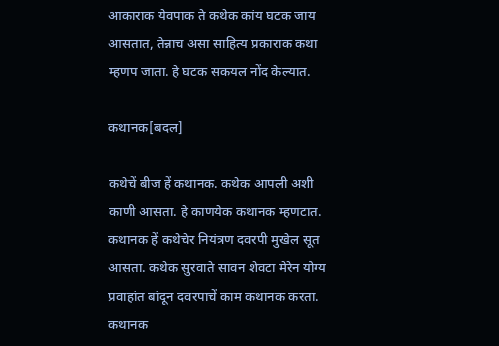आकाराक येवपाक ते कथेक कांय घटक जाय आसतात, तेन्नाच असा साहित्य प्रकाराक कथा म्हणप जाता. हे घटक सकयल नोंद केल्यात.

कथानक[बदल]

कथेचें बीज हें कथानक. कथेक आपली अशी काणी आसता. हे काणयेक कथानक म्हणटात. कथानक हें कथेचेर नियंत्रण दवरपी मुखेल सूत आसता. कथेक सुरवाते सावन शेवटा मेरेन योग्य प्रवाहांत बांदून दवरपाचें काम कथानक करता. कथानक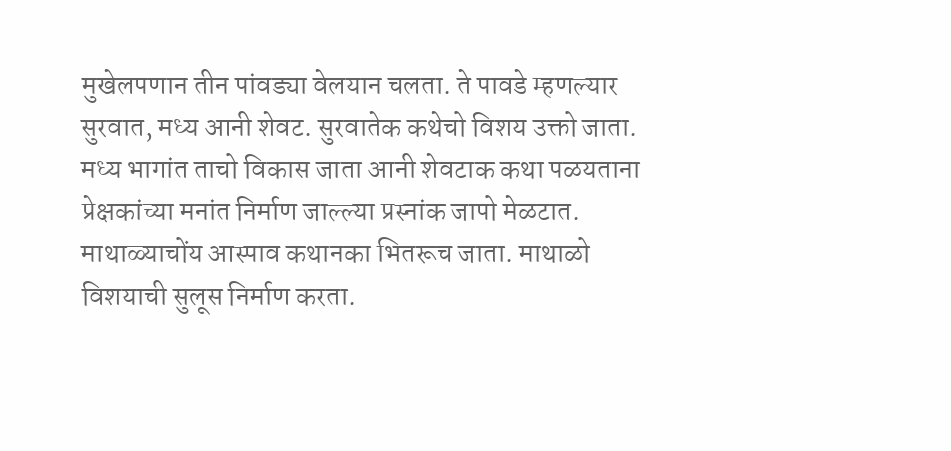मुखेलपणान तीन पांवड्या वेलयान चलता. ते पावडे म्हणल्यार सुरवात, मध्य आनी शेवट. सुरवातेक कथेचो विशय उक्तो जाता. मध्य भागांत ताचो विकास जाता आनी शेवटाक कथा पळयताना प्रेक्षकांच्या मनांत निर्माण जाल्ल्या प्रस्नांक जापो मेळटात. माथाळ्याचोंय आस्पाव कथानका भितरूच जाता. माथाळो  विशयाची सुलूस निर्माण करता.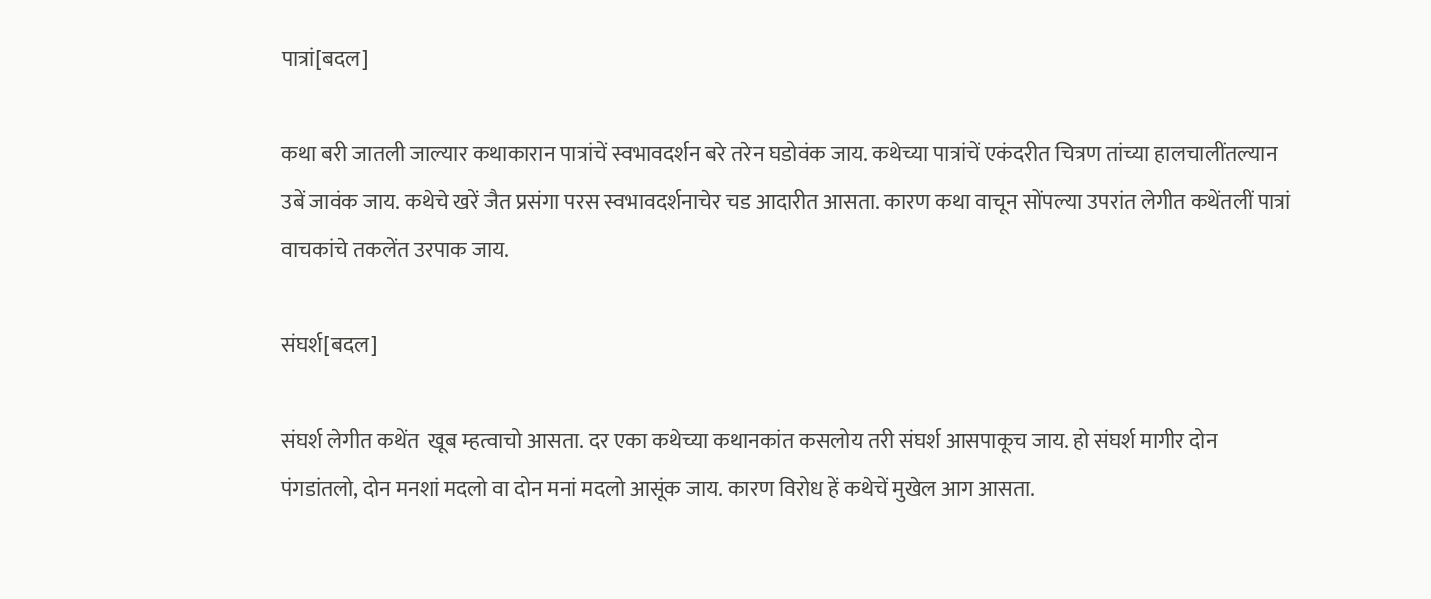पात्रां[बदल]

कथा बरी जातली जाल्यार कथाकारान पात्रांचें स्वभावदर्शन बरे तरेन घडोवंक जाय. कथेच्या पात्रांचें एकंदरीत चित्रण तांच्या हालचालींतल्यान उबें जावंक जाय. कथेचे खरें जैत प्रसंगा परस स्वभावदर्शनाचेर चड आदारीत आसता. कारण कथा वाचून सोंपल्या उपरांत लेगीत कथेंतलीं पात्रां वाचकांचे तकलेंत उरपाक जाय.

संघर्श[बदल]

संघर्श लेगीत कथेंत  खूब म्हत्वाचो आसता. दर एका कथेच्या कथानकांत कसलोय तरी संघर्श आसपाकूच जाय. हो संघर्श मागीर दोन पंगडांतलो, दोन मनशां मदलो वा दोन मनां मदलो आसूंक जाय. कारण विरोध हें कथेचें मुखेल आग आसता.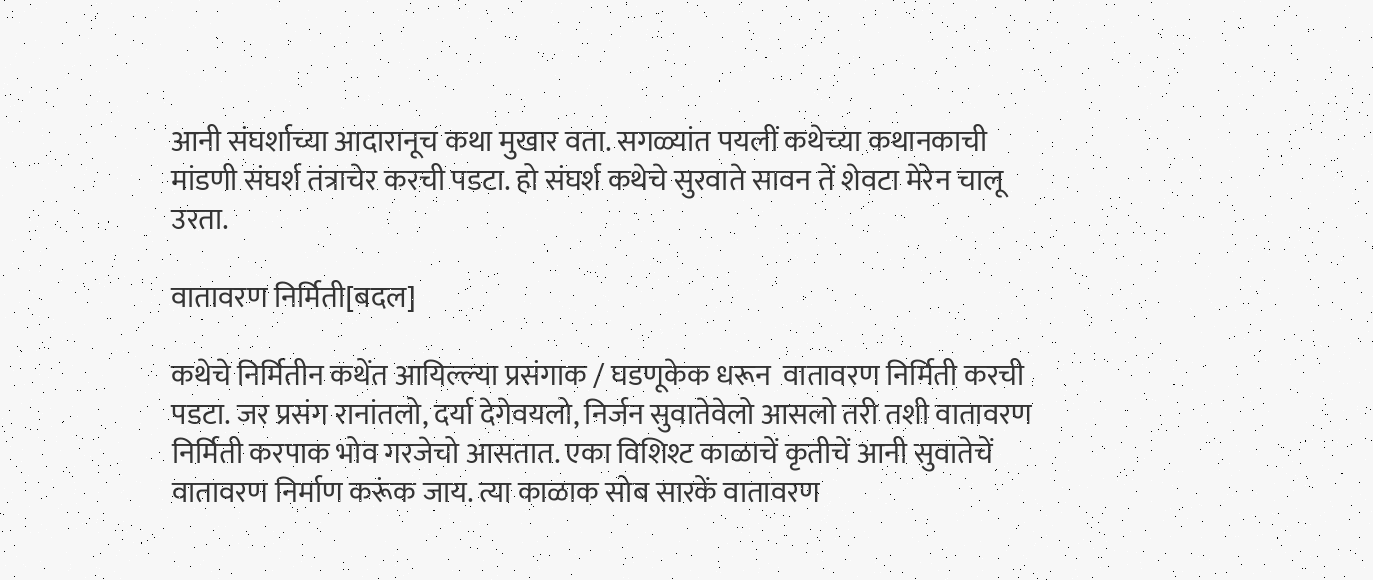आनी संघर्शाच्या आदारानूच कथा मुखार वता. सगळ्यांत पयलीं कथेच्या कथानकाची मांडणी संघर्श तंत्राचेर करची पडटा. हो संघर्श कथेचे सुरवाते सावन तें शेवटा मेरेन चालू उरता.

वातावरण निर्मिती[बदल]

कथेचे निर्मितीन कथेंत आयिल्ल्या प्रसंगाक / घडणूकेक धरून  वातावरण निर्मिती करची पडटा. जर प्रसंग रानांतलो, दर्या देगेवयलो, निर्जन सुवातेवेलो आसलो तरी तशी वातावरण निर्मिती करपाक भोव गरजेचो आसतात. एका विशिश्ट काळाचें कृतीचें आनी सुवातेचें वातावरण निर्माण करूंक जाय. त्या काळाक सोब सारकें वातावरण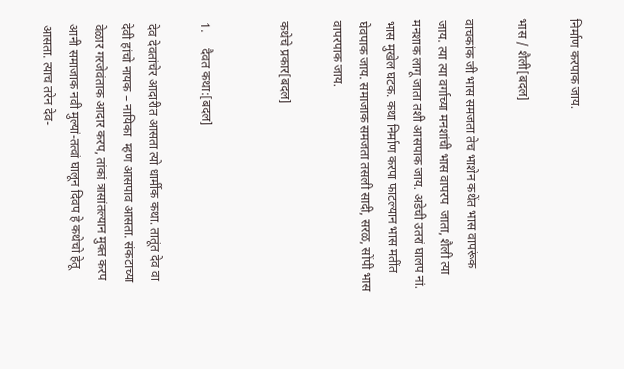निर्माण करपाक जाय.

भास / शैली[बदल]

वाचकांक जी भास समजता तेच भाशेन कथेंत भास वापरूंक जाय. त्या त्या वर्गाच्या मनशांची भास वापरप  जाता, शैली त्या मनशाक लागू जाता तशी आसपाक जाय. अडेची उतरां घालप नां. भास मुखेल घटक. कथा निर्माण करपा फाटल्यान भास मतींत घेवपाक जाय. समाजाक समजता तसली सादी, सरळ, सोंपी भास वापरपाक जाय.

कथेचे प्रकार[बदल]


1.     दैवत कथा:[बदल]

देव देवतांचेर आदारीत आसता त्यो धार्मीक कथा. तातूंत देव वा  देवी हांचो नायक – नायिका  म्हण आसपाव आसता. संकटाच्या वेळार गरजेवंताक आदार करप, तांकां त्रासांतल्यान मुक्त करप आनी समाजाक नवी मुल्यां-तत्वां घालून दिवप हे कथेचो हेतू आसता. त्याच तरेन देव-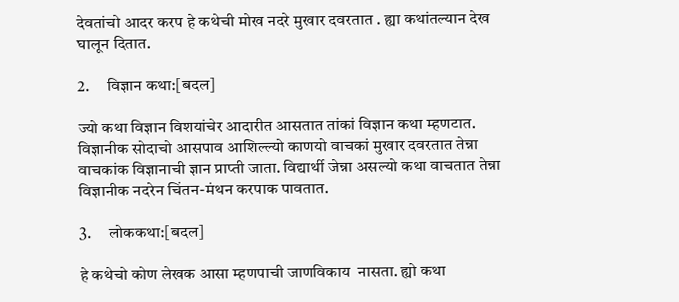देवतांचो आदर करप हे कथेची मोख नदरे मुखार दवरतात . ह्या कथांतल्यान देख घालून दितात.

2.     विज्ञान कथा:[बदल]

ज्यो कथा विज्ञान विशयांचेर आदारीत आसतात तांकां विज्ञान कथा म्हणटात. विज्ञानीक सोदाचो आसपाव आशिल्ल्यो काणयो वाचकां मुखार दवरतात तेन्ना वाचकांक विज्ञानाची ज्ञान प्राप्ती जाता. विद्यार्थी जेन्ना असल्यो कथा वाचतात तेन्ना विज्ञानीक नदरेन चिंतन-मंथन करपाक पावतात.

3.     लोककथा:[बदल]

हे कथेचो कोण लेखक आसा म्हणपाची जाणविकाय  नासता. ह्यो कथा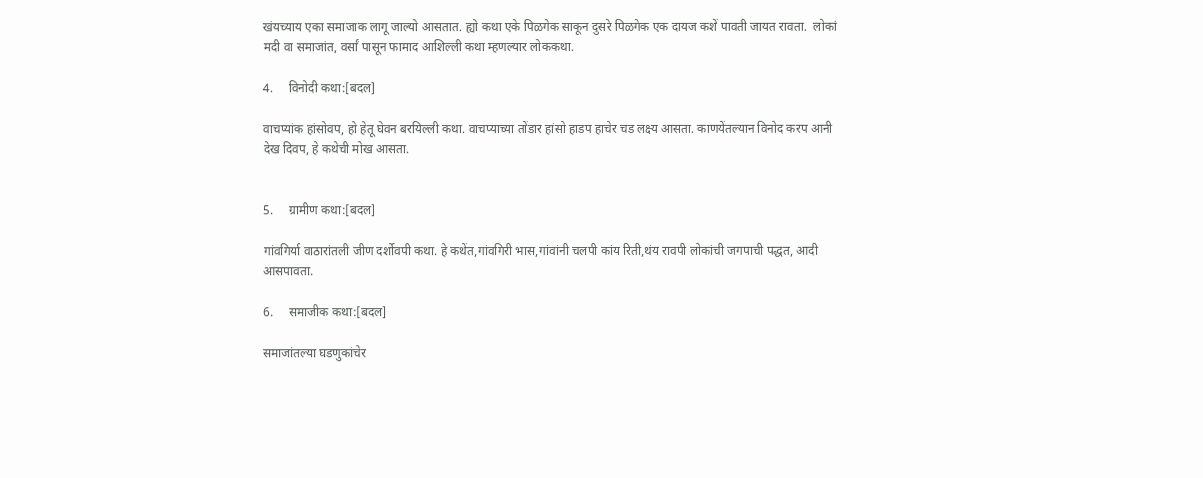खंयच्याय एका समाजाक लागू जाल्यो आसतात. ह्यो कथा एके पिळगेक साकून दुसरे पिळगेक एक दायज कशें पावती जायत रावता.  लोकां मदी वा समाजांत, वर्सां पासून फामाद आशिल्ली कथा म्हणल्यार लोककथा.

4.     विनोदी कथा:[बदल]

वाचप्यांक हांसोवप, हो हेतू घेवन बरयिल्ली कथा. वाचप्याच्या तोंडार हांसो हाडप हाचेर चड लक्ष्य आसता. काणयेंतल्यान विनोद करप आनी देख दिवप, हे कथेची मोख आसता.


5.     ग्रामीण कथा:[बदल]

गांवगिर्या वाठारांतली जीण दर्शोवपी कथा. हे कथेंत,गांवगिरी भास,गांवांनी चलपी कांय रिती,थंय रावपी लोकांची जगपाची पद्धत, आदी आसपावता.

6.     समाजीक कथा:[बदल]

समाजांतल्या घडणुकांचेर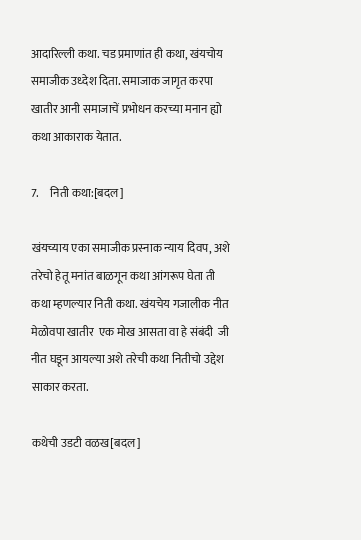आदारिल्ली कथा. चड प्रमाणांत ही कथा, खंयचोय समाजीक उध्देश दिता. समाजाक जागृत करपा खातीर आनी समाजाचें प्रभोधन करच्या मनान ह्यो कथा आकाराक येतात.

7.     निती कथा:[बदल]

खंयच्याय एका समाजीक प्रस्नाक न्याय दिवप, अशे तरेचो हेतू मनांत बाळगून कथा आंगरूप घेता ती कथा म्हणल्यार निती कथा. खंयचेय गजालीक नीत मेळोवपा खातीर  एक मोख आसता वा हे संबंदी  जी नीत घडून आयल्या अशे तरेची कथा नितीचो उद्देश साकार करता.

कथेची उडटी वळख[बदल]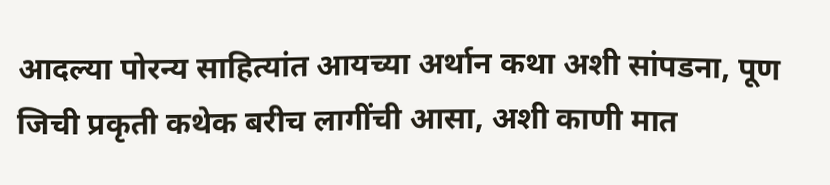आदल्या पोरन्य साहित्यांत आयच्या अर्थान कथा अशी सांपडना, पूण जिची प्रकृती कथेक बरीच लागींची आसा, अशी काणी मात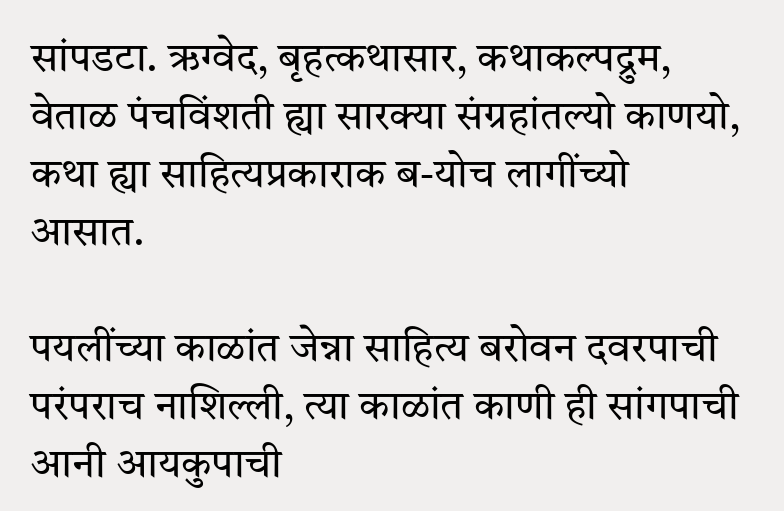सांपडटा. ऋग्वेद, बृहत्कथासार, कथाकल्पद्रुम, वेताळ पंचविंशती ह्या सारक्या संग्रहांतल्यो काणयो, कथा ह्या साहित्यप्रकाराक ब-योच लागींच्यो आसात.

पयलींच्या काळांत जेन्ना साहित्य बरोवन दवरपाची परंपराच नाशिल्ली, त्या काळांत काणी ही सांगपाची आनी आयकुपाची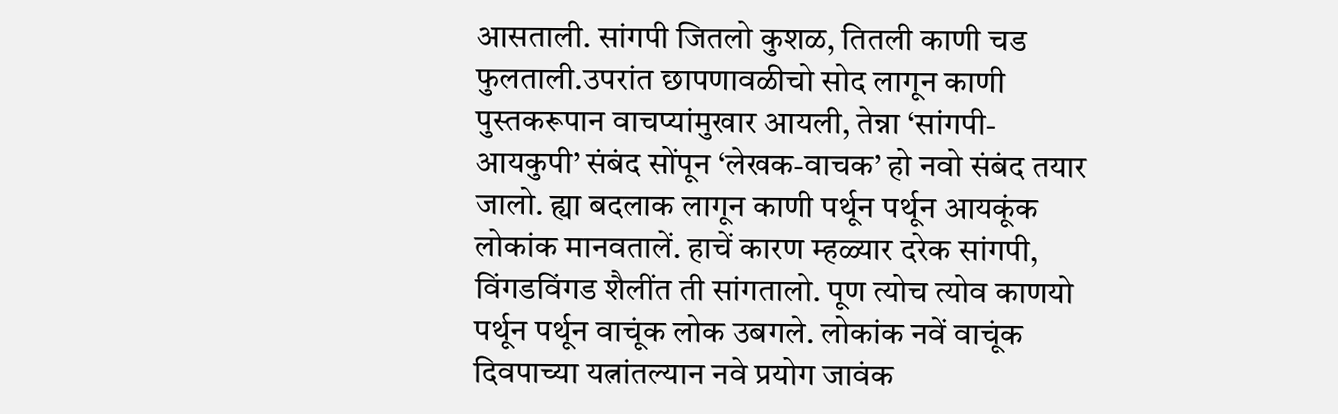आसताली. सांगपी जितलो कुशळ, तितली काणी चड फुलताली.उपरांत छापणावळीचो सोद लागून काणी पुस्तकरूपान वाचप्यांमुखार आयली, तेन्ना ‘सांगपी-आयकुपी’ संबंद सोंपून ‘लेखक-वाचक’ हो नवो संबंद तयार जालो. ह्या बदलाक लागून काणी पर्थून पर्थून आयकूंक लोकांक मानवतालें. हाचें कारण म्हळ्यार दरेक सांगपी, विंगडविंगड शैलींत ती सांगतालो. पूण त्योच त्योव काणयो पर्थून पर्थून वाचूंक लोक उबगले. लोकांक नवें वाचूंक दिवपाच्या यत्नांतल्यान नवे प्रयोग जावंक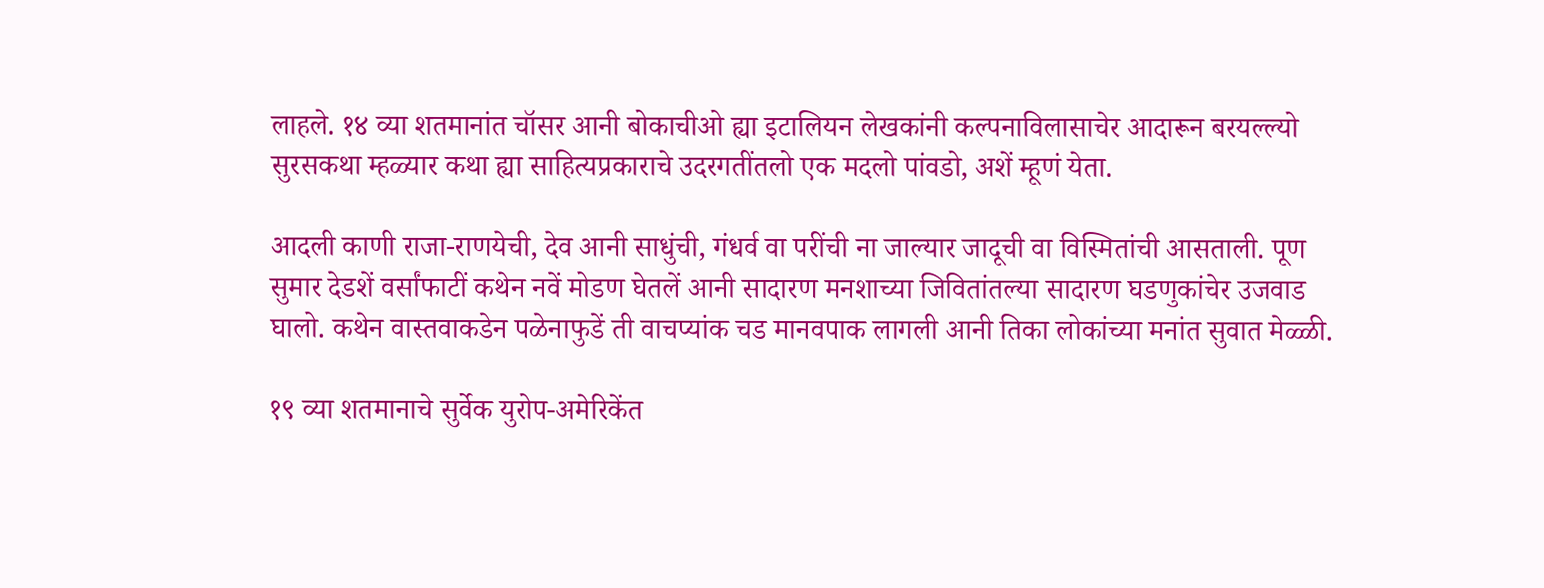लाहले. १४ व्या शतमानांत चॉसर आनी बोकाचीओ ह्या इटालियन लेखकांनी कल्पनाविलासाचेर आदारून बरयल्ल्यो सुरसकथा म्हळ्यार कथा ह्या साहित्यप्रकाराचे उदरगतींतलो एक मदलो पांवडो, अशें म्हूणं येता.

आदली काणी राजा-राणयेची, देव आनी साधुंची, गंधर्व वा परींची ना जाल्यार जादूची वा विस्मितांची आसताली. पूण सुमार देडशें वर्सांफाटीं कथेन नवें मोडण घेतलें आनी सादारण मनशाच्या जिवितांतल्या सादारण घडणुकांचेर उजवाड घालो. कथेन वास्तवाकडेन पळेनाफुडें ती वाचप्यांक चड मानवपाक लागली आनी तिका लोकांच्या मनांत सुवात मेळ्ळी.

१९ व्या शतमानाचे सुर्वेक युरोप-अमेरिकेंत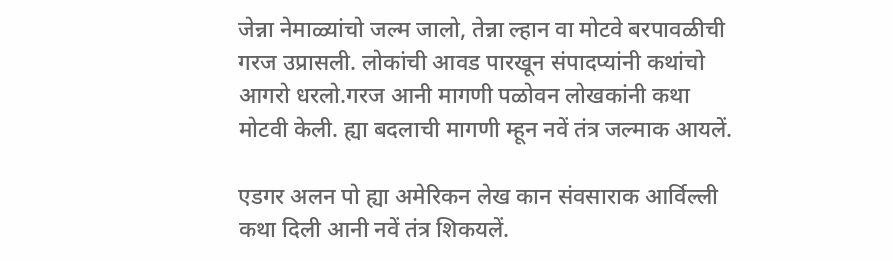जेन्ना नेमाळ्यांचो जल्म जालो, तेन्ना ल्हान वा मोटवे बरपावळीची गरज उप्रासली. लोकांची आवड पारखून संपादप्यांनी कथांचो आगरो धरलो.गरज आनी मागणी पळोवन लोखकांनी कथा मोटवी केली. ह्या बदलाची मागणी म्हून नवें तंत्र जल्माक आयलें.

एडगर अलन पो ह्या अमेरिकन लेख कान संवसाराक आर्विल्ली कथा दिली आनी नवें तंत्र शिकयलें.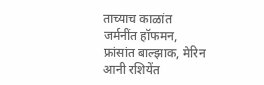ताच्याच काळांत जर्मनींत हॉफमन, फ्रांसांत बाल्झाक, मेरिन आनी रशियेंत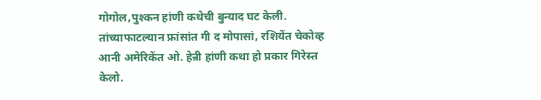गोगोल,पुश्कन हांणी कथेची बुन्याद घट केली. तांच्याफाटल्यान फ्रांसांत गी द मोपासां, रशियेंत चेकोव्ह आनी अमेरिकेंत ओ. हेन्री हांणी कथा हो प्रकार गिरेस्त केलो.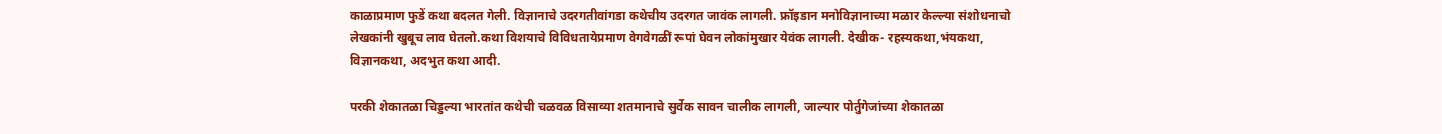काळाप्रमाण फुडें कथा बदलत गेली. विज्ञानाचे उदरगतीवांगडा कथेचीय उदरगत जावंक लागली. फ्रॉइडान मनोविज्ञानाच्या मळार केल्ल्या संशोधनाचो लेखकांनी खुबूच लाव घेतलो.कथा विशयाचे विविधतायेप्रमाण वेगवेगळीं रूपां घेवन लोकांमुखार येवंक लागली. देखीक- रहस्यकथा,भंयकथा, विज्ञानकथा, अदभुत कथा आदी.

परकी शेकातळा चिड्डल्या भारतांत कथेची चळवळ विसाव्या शतमानाचे सुर्वेक सावन चालीक लागली, जाल्यार पोर्तुगेजांच्या शेकातळा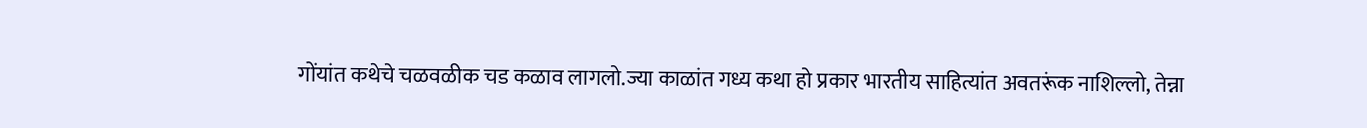गोंयांत कथेचे चळवळीक चड कळाव लागलो.ज्या काळांत गध्य कथा हो प्रकार भारतीय साहित्यांत अवतरूंक नाशिल्लो, तेन्ना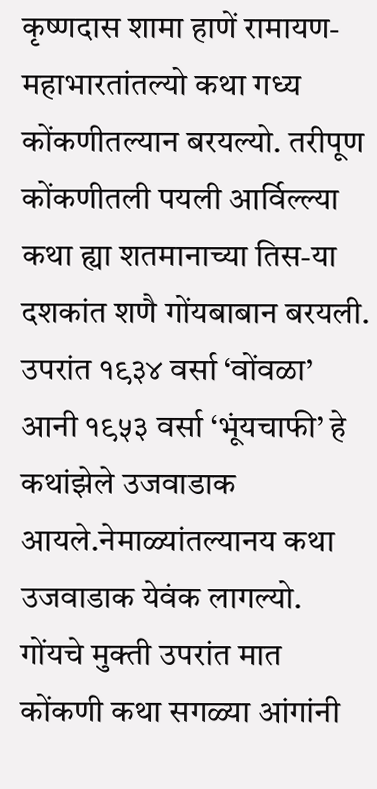कृष्णदास शामा हाणें रामायण-महाभारतांतल्यो कथा गध्य कोंकणीतल्यान बरयल्यो. तरीपूण कोंकणीतली पयली आर्विल्ल्या कथा ह्या शतमानाच्या तिस-या दशकांत शणै गोंयबाबान बरयली. उपरांत १९३४ वर्सा ‘वोंवळा’ आनी १९५३ वर्सा ‘भूंयचाफी’ हे कथांझेले उजवाडाक आयले.नेमाळ्यांतल्यानय कथा उजवाडाक येवंक लागल्यो. गोंयचे मुक्ती उपरांत मात कोंकणी कथा सगळ्या आंगांनी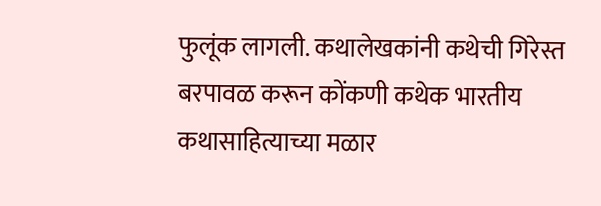फुलूंक लागली. कथालेखकांनी कथेची गिरेस्त बरपावळ करून कोंकणी कथेक भारतीय कथासाहित्याच्या मळार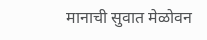मानाची सुवात मेळोवन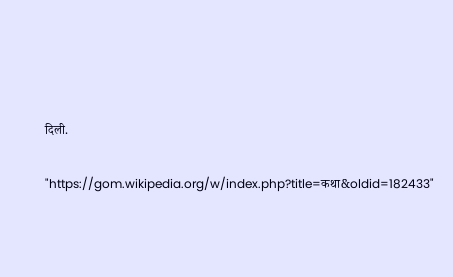दिली.


"https://gom.wikipedia.org/w/index.php?title=कथा&oldid=182433"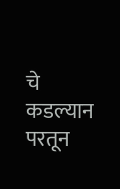चे कडल्यान परतून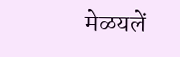मेळयलें